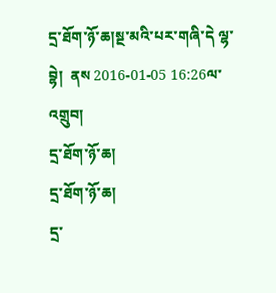དྲ་ཐོག་ཉོ་ཆ།སྔ་མའི་པར་གཞི་དེ ལྷ་བྷེ།  ནས 2016-01-05 16:26ལ་འགྲུབ།
དྲ་ཐོག་ཉོ་ཆ།
དྲ་ཐོག་ཉོ་ཆ།
དྲ་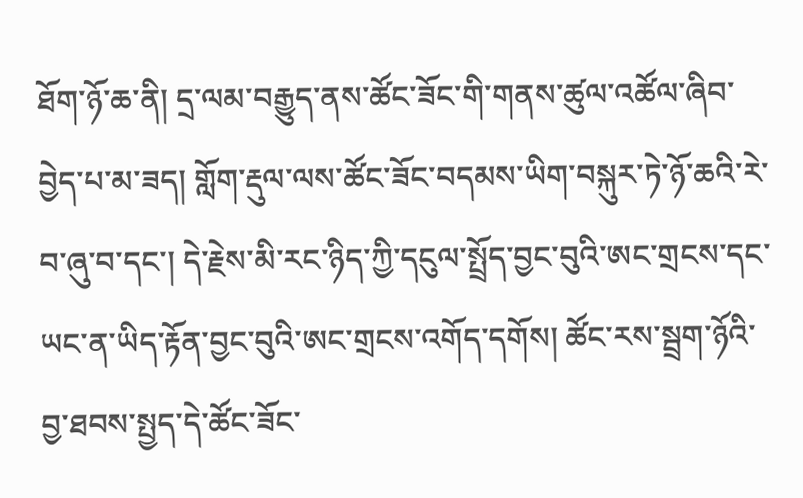ཐོག་ཉོ་ཆ་ནི། དྲ་ལམ་བརྒྱུད་ནས་ཚོང་ཟོང་གི་གནས་ཚུལ་འཚོལ་ཞིབ་བྱེད་པ་མ་ཟད། གློག་རྡུལ་ལས་ཚོང་ཟོང་བདམས་ཡིག་བསྐུར་ཏེ་ཉོ་ཆའི་རེ་བ་ཞུ་བ་དང་། དེ་རྗེས་མི་རང་ཉིད་ཀྱི་དངུལ་སྤྲོད་བྱང་བུའི་ཨང་གྲངས་དང་ཡང་ན་ཡིད་རྟོན་བྱང་བུའི་ཨང་གྲངས་འགོད་དགོས། ཚོང་རས་སྦྲག་ཉོའི་བྱ་ཐབས་སྤྱད་དེ་ཚོང་ཟོང་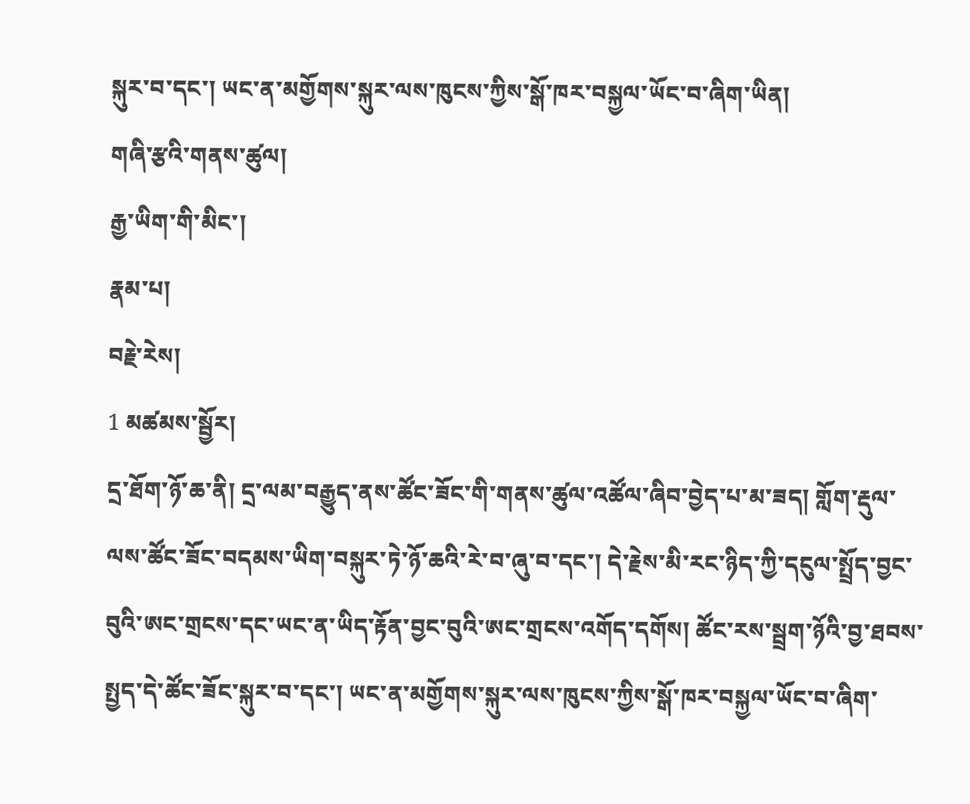སྐུར་བ་དང་། ཡང་ན་མགྱོགས་སྐུར་ལས་ཁུངས་ཀྱིས་སྒོ་ཁར་བསྐྱལ་ཡོང་བ་ཞིག་ཡིན།
གཞི་རྩའི་གནས་ཚུལ།
རྒྱ་ཡིག་གི་མིང་།
རྣམ་པ།
བརྗེ་རེས།
1 མཚམས་སྦྱོར།
དྲ་ཐོག་ཉོ་ཆ་ནི། དྲ་ལམ་བརྒྱུད་ནས་ཚོང་ཟོང་གི་གནས་ཚུལ་འཚོལ་ཞིབ་བྱེད་པ་མ་ཟད། གློག་རྡུལ་ལས་ཚོང་ཟོང་བདམས་ཡིག་བསྐུར་ཏེ་ཉོ་ཆའི་རེ་བ་ཞུ་བ་དང་། དེ་རྗེས་མི་རང་ཉིད་ཀྱི་དངུལ་སྤྲོད་བྱང་བུའི་ཨང་གྲངས་དང་ཡང་ན་ཡིད་རྟོན་བྱང་བུའི་ཨང་གྲངས་འགོད་དགོས། ཚོང་རས་སྦྲག་ཉོའི་བྱ་ཐབས་སྤྱད་དེ་ཚོང་ཟོང་སྐུར་བ་དང་། ཡང་ན་མགྱོགས་སྐུར་ལས་ཁུངས་ཀྱིས་སྒོ་ཁར་བསྐྱལ་ཡོང་བ་ཞིག་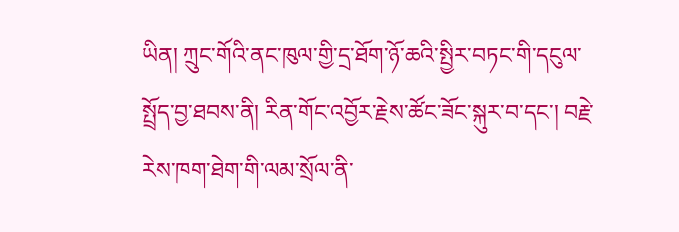ཡིན། ཀྲུང་གོའི་ནང་ཁུལ་གྱི་དྲ་ཐོག་ཉོ་ཆའི་སྤྱིར་བཏང་གི་དངུལ་སྤྲོད་བྱ་ཐབས་ནི། རིན་གོང་འབྱོར་རྗེས་ཚོང་ཟོང་སྐུར་བ་དང་། བརྗེ་རེས་ཁག་ཐེག་གི་ལམ་སྲོལ་ནི་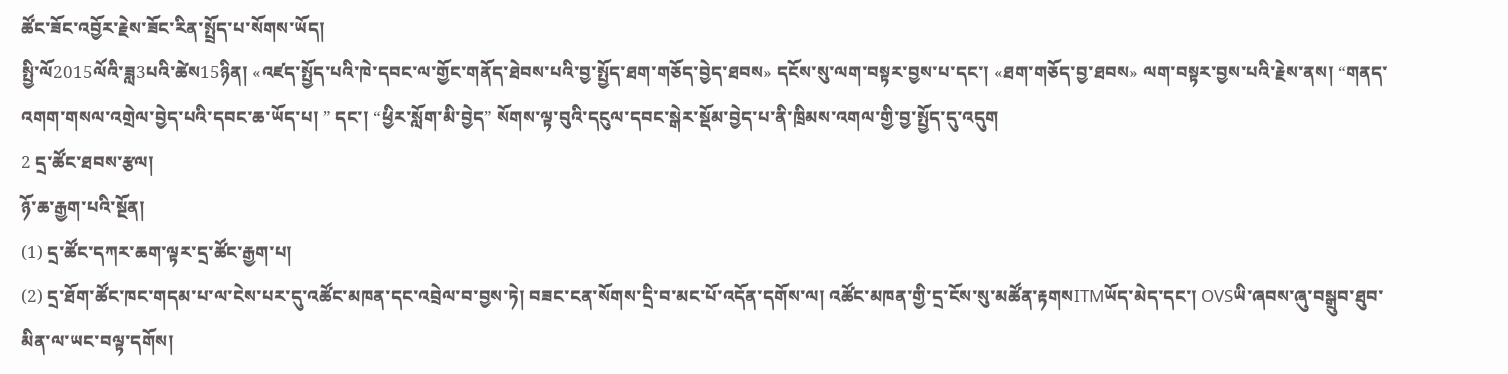ཚོང་ཟོང་འབྱོར་རྗེས་ཟོང་རིན་སྤྲོད་པ་སོགས་ཡོད།
སྤྱི་ལོ2015ལོའི་ཟླ3པའི་ཚེས15ཉིན། «འཛད་སྤྱོད་པའི་ཁེ་དབང་ལ་གྱོང་གནོད་ཐེབས་པའི་བྱ་སྤྱོད་ཐག་གཅོད་བྱེད་ཐབས» དངོས་སུ་ལག་བསྟར་བྱས་པ་དང་། «ཐག་གཅོད་བྱ་ཐབས» ལག་བསྟར་བྱས་པའི་རྗེས་ནས། “གནད་འགག་གསལ་འགྲེལ་བྱེད་པའི་དབང་ཆ་ཡོད་པ། ” དང་། “ཕྱིར་སློག་མི་བྱེད” སོགས་ལྟ་བུའི་དངུལ་དབང་སྒེར་སྡོམ་བྱེད་པ་ནི་ཁྲིམས་འགལ་གྱི་བྱ་སྤྱོད་དུ་འདུག
2 དྲ་ཚོང་ཐབས་རྩལ།
ཉོ་ཆ་རྒྱག་པའི་སྔོན།
(1) དྲ་ཚོང་དཀར་ཆག་ལྟར་དྲ་ཚོང་རྒྱག་པ།
(2) དྲ་ཐོག་ཚོང་ཁང་གདམ་པ་ལ་ངེས་པར་དུ་འཚོང་མཁན་དང་འབྲེལ་བ་བྱས་ཏེ། བཟང་ངན་སོགས་དྲི་བ་མང་པོ་འདོན་དགོས་ལ། འཚོང་མཁན་གྱི་དྲ་ངོས་སུ་མཚོན་རྟགསITMཡོད་མེད་དང་། OVSཡི་ཞབས་ཞུ་བསྒྲུབ་ཐུབ་མིན་ལ་ཡང་བལྟ་དགོས།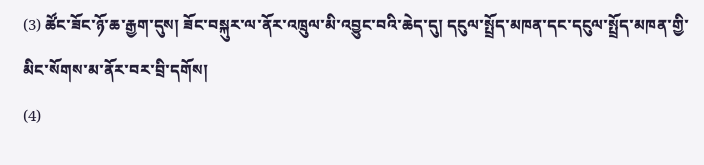(3) ཚོང་ཟོང་ཉོ་ཆ་རྒྱག་དུས། ཟོང་བསྐུར་ལ་ནོར་འཁྲུལ་མི་འབྱུང་བའི་ཆེད་དུ། དངུལ་སྤྲོད་མཁན་དང་དངུལ་སྤྲོད་མཁན་གྱི་མིང་སོགས་མ་ནོར་བར་བྲི་དགོས།
(4)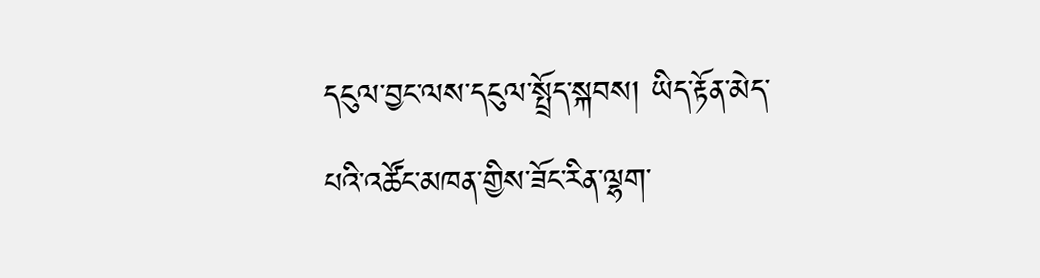དངུལ་བྱང་ལས་དངུལ་སྤྲོད་སྐབས། ཡིད་རྟོན་མེད་པའི་འཚོང་མཁན་གྱིས་ཟོང་རིན་ལྷག་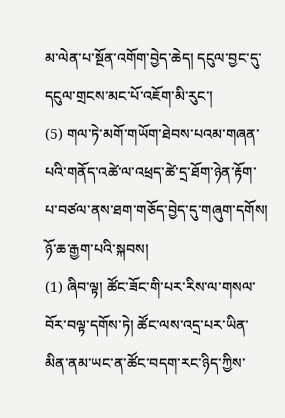མ་ལེན་པ་སྔོན་འགོག་བྱེད་ཆེད། དངུལ་བྱང་དུ་དངུལ་གྲངས་མང་པོ་འཇོག་མི་རུང་།
(5) གལ་ཏེ་མགོ་གཡོག་ཐེབས་པའམ་གཞན་པའི་གནོད་འཚེ་ལ་འཕྲད་ཚེ་དྲ་ཐོག་ཉེན་རྟོག་པ་བཙལ་ནས་ཐག་གཅོད་བྱེད་དུ་གཞུག་དགོས།
ཉོ་ཆ་རྒྱག་པའི་སྐབས།
(1) ཞིབ་ལྟ། ཚོང་ཟོང་གི་པར་རིས་ལ་གསལ་བོར་བལྟ་དགོས་ཏེ། ཚོང་ལས་འདྲ་པར་ཡིན་མིན་ནམ་ཡང་ན་ཚོང་བདག་རང་ཉིད་ཀྱིས་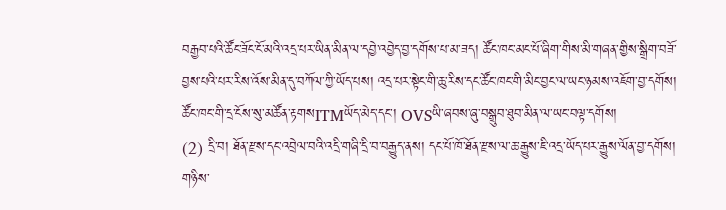བརྒྱབ་པའི་ཚོང་ཟོང་ངོ་མའི་འདྲ་པར་ཡིན་མིན་ལ་དབྱེ་འབྱེད་བྱ་དགོས་པ་མ་ཟད། ཚོང་ཁང་མང་པོ་ཞིག་གིས་མི་གཞན་གྱིས་སྒྲིག་བཟོ་བྱས་པའི་པར་རིས་འོས་མིན་དུ་བཀོལ་ཀྱི་ཡོད་པས། འདྲ་པར་སྟེང་གི་ཆུ་རིས་དང་ཚོང་ཁང་གི་མིང་བྱང་ལ་ཡང་ཉམས་འཇོག་བྱ་དགོས། ཚོང་ཁང་གི་དྲ་ངོས་སུ་མཚོན་རྟགསITMཡོད་མེད་དང་། OVSཡི་ཞབས་ཞུ་བསྒྲུབ་ཐུབ་མིན་ལ་ཡང་བལྟ་དགོས།
(2) དྲི་བ། ཐོན་རྫས་དང་འབྲེལ་བའི་འདྲི་གཞི་དྲི་བ་བརྒྱུད་ནས། དང་པོ་ཁོ་ཐོན་རྫས་ལ་ཆ་རྒྱུས་ཇི་འདྲ་ཡོད་པར་རྒྱུས་ལོན་བྱ་དགོས། གཉིས་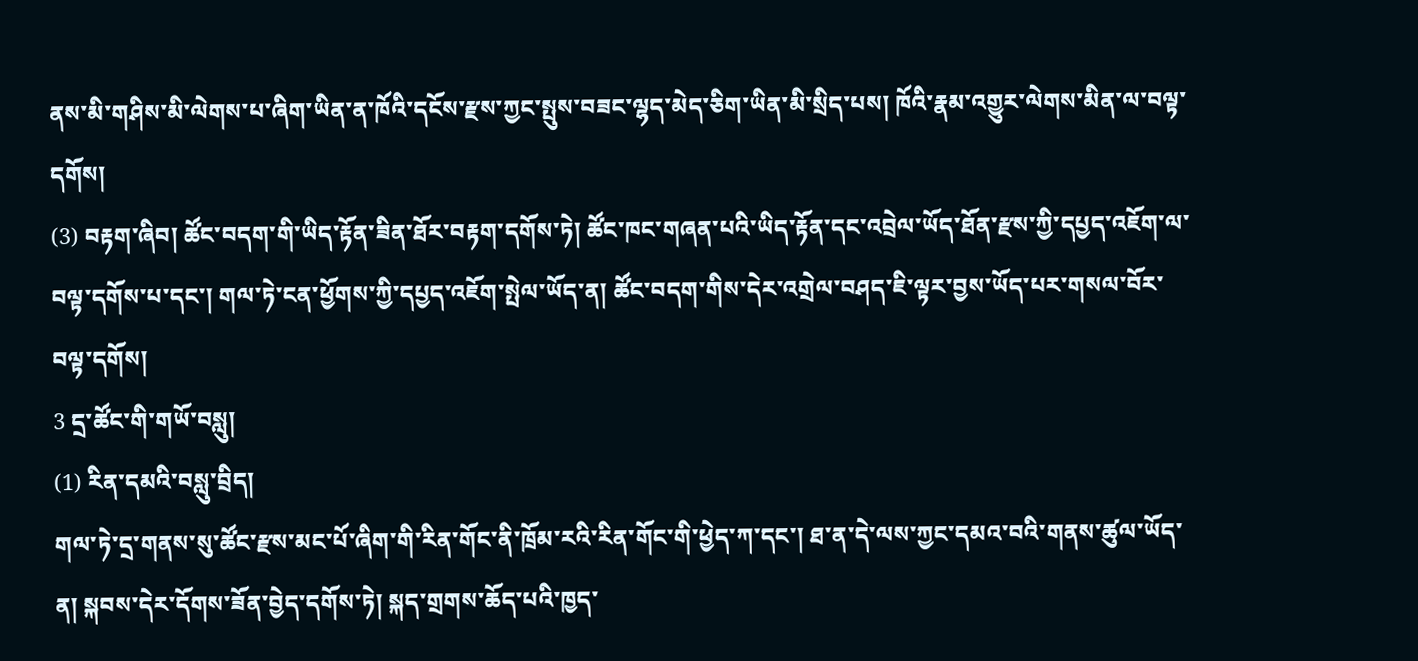ནས་མི་གཤིས་མི་ལེགས་པ་ཞིག་ཡིན་ན་ཁོའི་དངོས་རྫས་ཀྱང་སྤུས་བཟང་ལྷད་མེད་ཅིག་ཡིན་མི་སྲིད་པས། ཁོའི་རྣམ་འགྱུར་ལེགས་མིན་ལ་བལྟ་དགོས།
(3) བརྟག་ཞིབ། ཚོང་བདག་གི་ཡིད་རྟོན་ཟིན་ཐོར་བརྟག་དགོས་ཏེ། ཚོང་ཁང་གཞན་པའི་ཡིད་རྟོན་དང་འབྲེལ་ཡོད་ཐོན་རྫས་ཀྱི་དཔྱད་འཇོག་ལ་བལྟ་དགོས་པ་དང་། གལ་ཏེ་ངན་ཕྱོགས་ཀྱི་དཔྱད་འཇོག་སྤེལ་ཡོད་ན། ཚོང་བདག་གིས་དེར་འགྲེལ་བཤད་ཇི་ལྟར་བྱས་ཡོད་པར་གསལ་བོར་བལྟ་དགོས།
3 དྲ་ཚོང་གི་གཡོ་བསླུ།
(1) རིན་དམའི་བསླུ་བྲིད།
གལ་ཏེ་དྲ་གནས་སུ་ཚོང་རྫས་མང་པོ་ཞིག་གི་རིན་གོང་ནི་ཁྲོམ་རའི་རིན་གོང་གི་ཕྱེད་ཀ་དང་། ཐ་ན་དེ་ལས་ཀྱང་དམའ་བའི་གནས་ཚུལ་ཡོད་ན། སྐབས་དེར་དོགས་ཟོན་བྱེད་དགོས་ཏེ། སྐད་གྲགས་ཆོད་པའི་ཁྱད་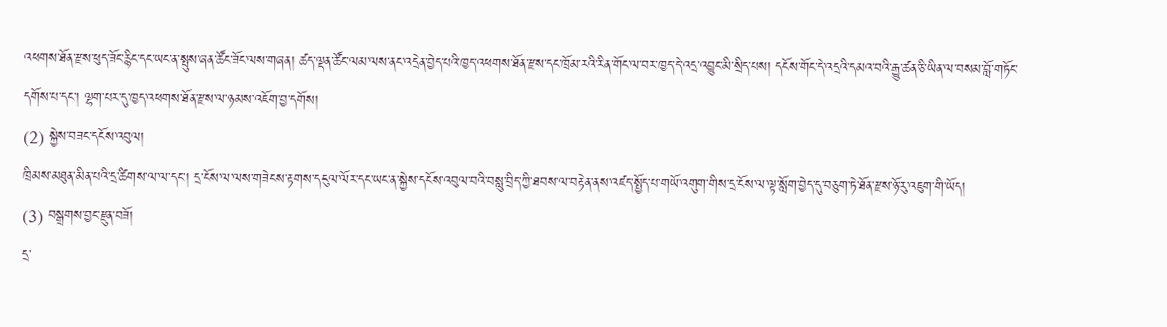འཕགས་ཐོན་རྫས་ཕུད་ཟོང་རྙིང་དང་ཡང་ན་སྤུས་ཞན་ཚོང་ཟོང་ལས་གཞན། ཚད་ལྡན་ཚོང་ལམ་ལས་ནང་འདྲེན་བྱེད་པའི་ཁྱད་འཕགས་ཐོན་རྫས་དང་ཁྲོམ་རའི་རིན་གོང་ལ་བར་ཁྱད་དེ་འདྲ་འབྱུང་མི་སྲིད་པས། དངོས་གོང་དེ་འདྲའི་དམའ་བའི་རྒྱུ་ཚན་ཅི་ཡིན་ལ་བསམ་བློ་གཏོང་དགོས་པ་དང་། ལྷག་པར་དུ་ཁྱད་འཕགས་ཐོན་རྫས་ལ་ཉམས་འཇོག་བྱ་དགོས།
(2) སྐྱེས་བཟང་དངོས་འབུལ།
ཁྲིམས་མཐུན་མིན་པའི་དྲ་ཚིགས་ལ་ལ་དང་། དྲ་ངོས་ལ་ལས་གཟེངས་རྟགས་དངུལ་ལོར་དང་ཡང་ན་སྐྱེས་དངོས་འབུལ་བའི་བསླུ་བྲིད་ཀྱི་ཐབས་ལ་བརྟེན་ནས་འཛད་སྤྱོད་པ་གཡོ་འགུག་གིས་དྲ་ངོས་ལ་ལྟ་སློག་བྱེད་དུ་བཅུག་ཏེ་ཐོན་རྫས་ཉོ་རུ་འཇུག་གི་ཡོད།
(3) བསྒྲགས་བྱང་རྫུན་བཟོ།
དྲ་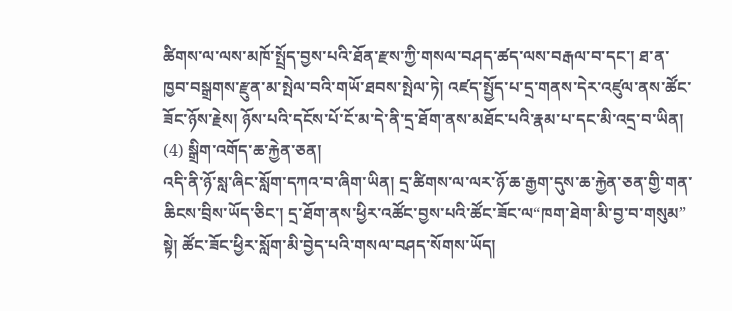ཚིགས་ལ་ལས་མཁོ་སྤྲོད་བྱས་པའི་ཐོན་རྫས་ཀྱི་གསལ་བཤད་ཚད་ལས་བརྒལ་བ་དང་། ཐ་ན་ཁྱབ་བསྒྲགས་རྫུན་མ་སྤེལ་བའི་གཡོ་ཐབས་སྤེལ་ཏེ། འཛད་སྤྱོད་པ་དྲ་གནས་དེར་འཛུལ་ནས་ཚོང་ཟོང་ཉོས་རྗེས། ཉོས་པའི་དངོས་པོ་ངོ་མ་དེ་ནི་དྲ་ཐོག་ནས་མཐོང་པའི་རྣམ་པ་དང་མི་འདྲ་བ་ཡིན།
(4) སྒྲིག་འགོད་ཆ་རྐྱེན་ཅན།
འདི་ནི་ཉོ་སླ་ཞིང་སློག་དཀའ་བ་ཞིག་ཡིན། དྲ་ཚིགས་ལ་ལར་ཉོ་ཆ་རྒྱག་དུས་ཆ་རྐྱེན་ཅན་གྱི་གན་ཆིངས་བྲིས་ཡོད་ཅིང་། དྲ་ཐོག་ནས་ཕྱིར་འཚོང་བྱས་པའི་ཚོང་ཟོང་ལ“ཁག་ཐེག་མི་བྱ་བ་གསུམ” སྟེ། ཚོང་ཟོང་ཕྱིར་སློག་མི་བྱེད་པའི་གསལ་བཤད་སོགས་ཡོད།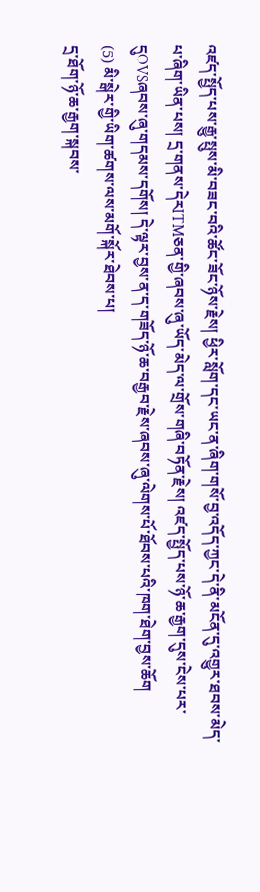འཛད་སྤྱོད་པས་རྒྱུ་སྤུས་མི་བཟང་བའི་ཚོང་ཟོང་ཉོས་རྗེས། ཕྱིར་སློག་དང་ཡང་ན་ཞིག་གསོ་བྱ་འདོད་ཀྱང་དེ་ནི་མངོན་དུ་འགྱུར་ཐབས་མེད་པ་ཞིག་ཡིན་པས། དྲ་གནས་དེརITMཅན་གྱི་ཞབས་ཞུ་ཡོད་མེད་ལ་གྲོས་གཞི་བཏོན་རྗེས། འཛད་སྤྱོད་པས་ཉོ་ཆ་རྒྱག་དུས་ངེས་པར་དུOVSཞབས་ཞུ་གདམས་དགོས། དེ་ལྟར་བྱས་ན་ད་གཟོད་ཉོ་ཆ་བརྒྱབ་རྗེས་ཞབས་ཞུ་ལེགས་པོ་ཐོབས་པའི་ཁག་ཐེག་བྱས་ཆོག
(5) མི་སྒེར་གྱི་ཡིག་ཚགས་ལས་མགོ་སྐོར་ཐེབས་པ།
དྲ་ཐོག་ཉོ་ཆ་རྒྱག་སྐབས་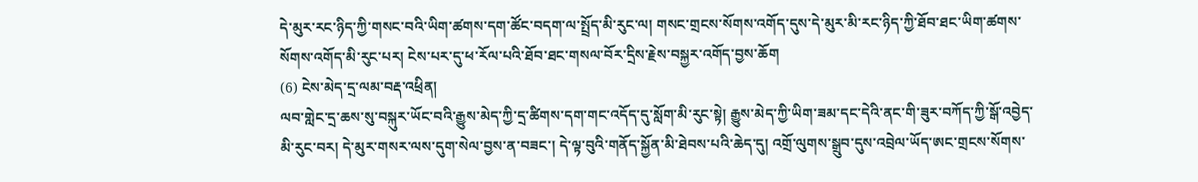དེ་མུར་རང་ཉིད་ཀྱི་གསང་བའི་ཡིག་ཚགས་དག་ཚོང་བདག་ལ་སྤྲོད་མི་རུང་ལ། གསང་གྲངས་སོགས་འགོད་དུས་དེ་མུར་མི་རང་ཉིད་ཀྱི་ཐོབ་ཐང་ཡིག་ཚགས་སོགས་འགོད་མི་རུང་པར། ངེས་པར་དུ་ཕ་རོལ་པའི་ཐོབ་ཐང་གསལ་བོར་དྲིས་རྗེས་བསྐྱར་འགོད་བྱས་ཆོག
(6) ངེས་མེད་དྲ་ལམ་བརྡ་འཕྲིན།
ལབ་གླེང་དྲ་ཆས་སུ་བསྐུར་ཡོང་བའི་རྒྱུས་མེད་ཀྱི་དྲ་ཚིགས་དག་གང་འདོད་དུ་སློག་མི་རུང་སྟེ། རྒྱུས་མེད་ཀྱི་ཡིག་ཟམ་དང་དེའི་ནང་གི་ཟུར་བཀོད་ཀྱི་སྒོ་འབྱེད་མི་རུང་བར། དེ་མུར་གསར་ལས་དུག་སེལ་བྱས་ན་བཟང་། དེ་ལྟ་བུའི་གནོད་སྐྱོན་མི་ཐེབས་པའི་ཆེད་དུ། འགྲོ་ལུགས་སྒྲུབ་དུས་འབྲེལ་ཡོད་ཨང་གྲངས་སོགས་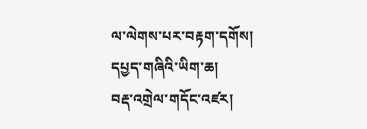ལ་ལེགས་པར་བརྟག་དགོས།
དཔྱད་གཞིའི་ཡིག་ཆ།
བརྡ་འགྲེལ་གདོང་འཛར།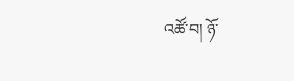འཚོ་བ། ཉོ་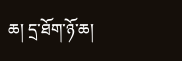ཆ། དྲ་ཐོག་ཉོ་ཆ།